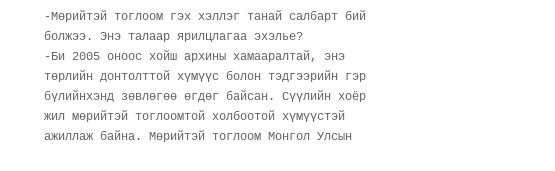-Мөрийтэй тоглоом гэх хэллэг танай салбарт бий болжээ. Энэ талаар ярилцлагаа эхэлье?
-Би 2005 оноос хойш архины хамааралтай, энэ төрлийн донтолттой хүмүүс болон тэдгээрийн гэр бүлийнхэнд зөвлөгөө өгдөг байсан. Сүүлийн хоёр жил мөрийтэй тоглоомтой холбоотой хүмүүстэй ажиллаж байна. Мөрийтэй тоглоом Монгол Улсын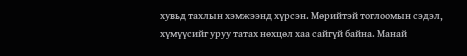хувьд тахлын хэмжээнд хүрсэн. Мөрийтэй тоглоомын сэдэл, хүмүүсийг уруу татах нөхцөл хаа сайгүй байна. Манай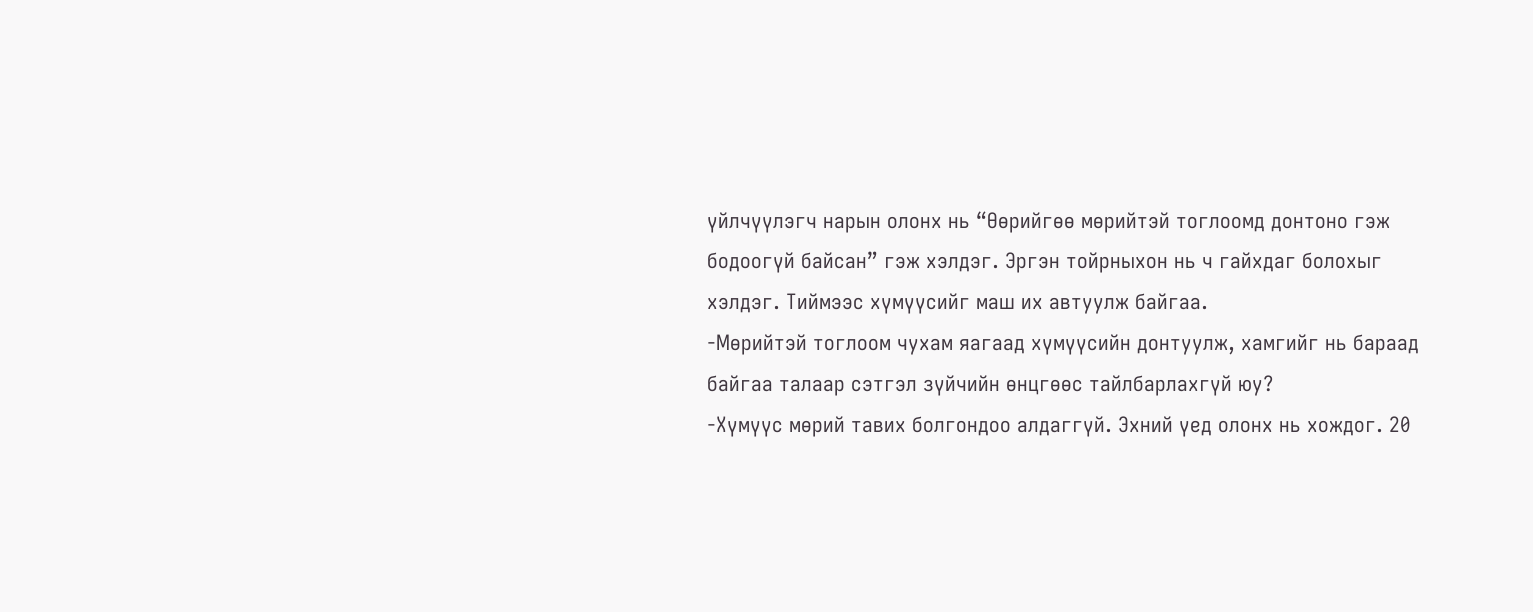үйлчүүлэгч нарын олонх нь “Өөрийгөө мөрийтэй тоглоомд донтоно гэж бодоогүй байсан” гэж хэлдэг. Эргэн тойрныхон нь ч гайхдаг болохыг хэлдэг. Тиймээс хүмүүсийг маш их автуулж байгаа.
-Мөрийтэй тоглоом чухам яагаад хүмүүсийн донтуулж, хамгийг нь бараад байгаа талаар сэтгэл зүйчийн өнцгөөс тайлбарлахгүй юу?
-Хүмүүс мөрий тавих болгондоо алдаггүй. Эхний үед олонх нь хождог. 20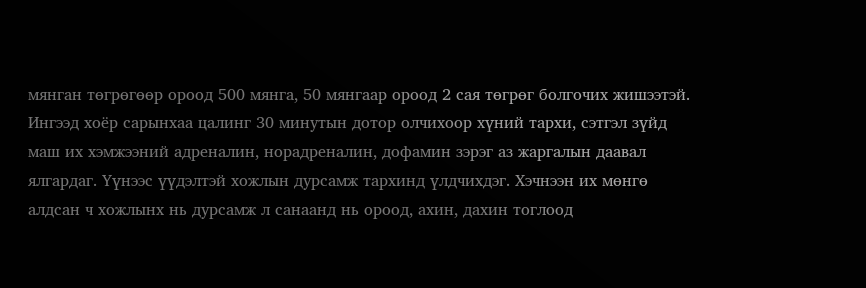мянган төгрөгөөр ороод 500 мянга, 50 мянгаар ороод 2 сая төгрөг болгочих жишээтэй. Ингээд хоёр сарынхаа цалинг 30 минутын дотор олчихоор хүний тархи, сэтгэл зүйд маш их хэмжээний адреналин, норадреналин, дофамин зэрэг аз жаргалын даавал ялгардаг. Үүнээс үүдэлтэй хожлын дурсамж тархинд үлдчихдэг. Хэчнээн их мөнгө алдсан ч хожлынх нь дурсамж л санаанд нь ороод, ахин, дахин тоглоод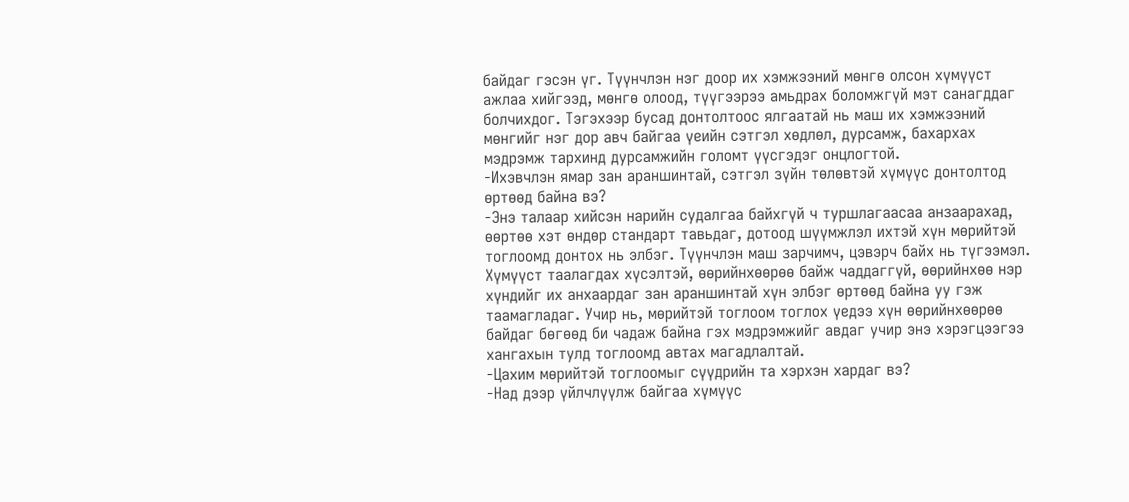байдаг гэсэн үг. Түүнчлэн нэг доор их хэмжээний мөнгө олсон хүмүүст ажлаа хийгээд, мөнгө олоод, түүгээрээ амьдрах боломжгүй мэт санагддаг болчихдог. Тэгэхээр бусад донтолтоос ялгаатай нь маш их хэмжээний мөнгийг нэг дор авч байгаа үеийн сэтгэл хөдлөл, дурсамж, бахархах мэдрэмж тархинд дурсамжийн голомт үүсгэдэг онцлогтой.
-Ихэвчлэн ямар зан араншинтай, сэтгэл зүйн төлөвтэй хүмүүс донтолтод өртөөд байна вэ?
-Энэ талаар хийсэн нарийн судалгаа байхгүй ч туршлагаасаа анзаарахад, өөртөө хэт өндөр стандарт тавьдаг, дотоод шүүмжлэл ихтэй хүн мөрийтэй тоглоомд донтох нь элбэг. Түүнчлэн маш зарчимч, цэвэрч байх нь түгээмэл. Хүмүүст таалагдах хүсэлтэй, өөрийнхөөрөө байж чаддаггүй, өөрийнхөө нэр хүндийг их анхаардаг зан араншинтай хүн элбэг өртөөд байна уу гэж таамагладаг. Учир нь, мөрийтэй тоглоом тоглох үедээ хүн өөрийнхөөрөө байдаг бөгөөд би чадаж байна гэх мэдрэмжийг авдаг учир энэ хэрэгцээгээ хангахын тулд тоглоомд автах магадлалтай.
-Цахим мөрийтэй тоглоомыг сүүдрийн та хэрхэн хардаг вэ?
-Над дээр үйлчлүүлж байгаа хүмүүс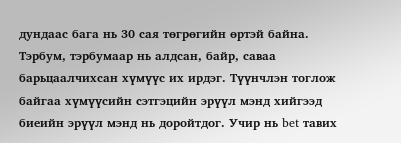дундаас бага нь 30 сая төгрөгийн өртэй байна. Тэрбум, тэрбумаар нь алдсан, байр, саваа барьцаалчихсан хүмүүс их ирдэг. Түүнчлэн тоглож байгаа хүмүүсийн сэтгэцийн эрүүл мэнд хийгээд биеийн эрүүл мэнд нь доройтдог. Учир нь bet тавих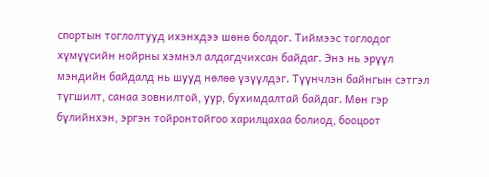спортын тоглолтууд ихэнхдээ шөнө болдог. Тиймээс тоглодог хүмүүсийн нойрны хэмнэл алдагдчихсан байдаг. Энэ нь эрүүл мэндийн байдалд нь шууд нөлөө үзүүлдэг. Түүнчлэн байнгын сэтгэл түгшилт, санаа зовнилтой, уур, бухимдалтай байдаг. Мөн гэр бүлийнхэн, эргэн тойронтойгоо харилцахаа болиод, бооцоот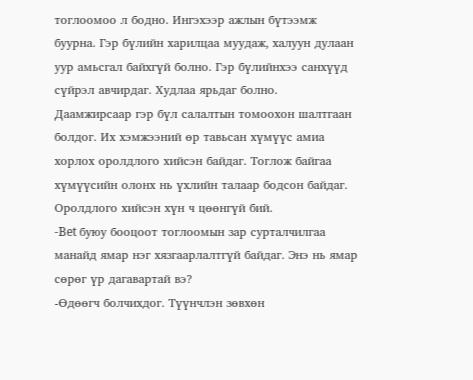тоглоомоо л бодно. Ингэхээр ажлын бүтээмж буурна. Гэр бүлийн харилцаа муудаж, халуун дулаан уур амьсгал байхгүй болно. Гэр бүлийнхээ санхүүд сүйрэл авчирдаг. Худлаа ярьдаг болно. Даамжирсаар гэр бүл салалтын томоохон шалтгаан болдог. Их хэмжээний өр тавьсан хүмүүс амиа хорлох оролдлого хийсэн байдаг. Тоглож байгаа хүмүүсийн олонх нь үхлийн талаар бодсон байдаг. Оролдлого хийсэн хүн ч цөөнгүй бий.
-Bet буюу бооцоот тоглоомын зар сурталчилгаа манайд ямар нэг хязгаарлалтгүй байдаг. Энэ нь ямар сөрөг үр дагавартай вэ?
-Өдөөгч болчихдог. Түүнчлэн зөвхөн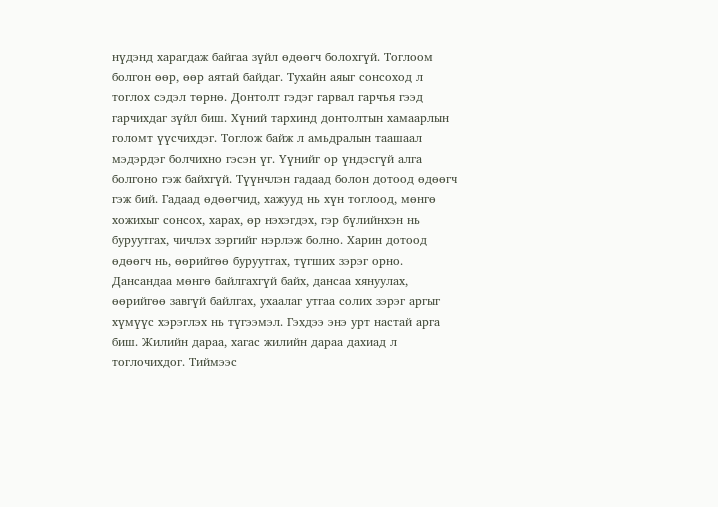нүдэнд харагдаж байгаа зүйл өдөөгч болохгүй. Тоглоом болгон өөр, өөр аятай байдаг. Тухайн аяыг сонсоход л тоглох сэдэл төрнө. Донтолт гэдэг гарвал гарчъя гээд гарчихдаг зүйл биш. Хүний тархинд донтолтын хамаарлын голомт үүсчихдэг. Тоглож байж л амьдралын таашаал мэдэрдэг болчихно гэсэн үг. Үүнийг ор үндэсгүй алга болгоно гэж байхгүй. Түүнчлэн гадаад болон дотоод өдөөгч гэж бий. Гадаад өдөөгчид, хажууд нь хүн тоглоод, мөнгө хожихыг сонсох, харах, өр нэхэгдэх, гэр бүлийнхэн нь буруутгах, чичлэх зэргийг нэрлэж болно. Харин дотоод өдөөгч нь, өөрийгөө буруутгах, түгших зэрэг орно. Дансандаа мөнгө байлгахгүй байх, дансаа хянуулах, өөрийгөө завгүй байлгах, ухаалаг утгаа солих зэрэг аргыг хүмүүс хэрэглэх нь түгээмэл. Гэхдээ энэ урт настай арга биш. Жилийн дараа, хагас жилийн дараа дахиад л тоглочихдог. Тиймээс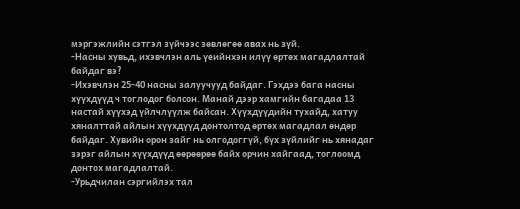мэргэжлийн сэтгэл зүйчээс зөвлөгөө авах нь зүй.
-Насны хувьд, ихэвчлэн аль үеийнхэн илүү өртөх магадлалтай байдаг вэ?
-Ихэвчлэн 25-40 насны залуучууд байдаг. Гэхдээ бага насны хүүхдүүд ч тоглодог болсон. Манай дээр хамгийн багадаа 13 настай хүүхэд үйлчлүүлж байсан. Хүүхдүүдийн тухайд, хатуу хяналттай айлын хүүхдүүд донтолтод өртөх магадлал өндөр байдаг. Хувийн орон зайг нь олгодоггүй, бүх зүйлийг нь хянадаг зэрэг айлын хүүхдүүд өөрөөрөө байх орчин хайгаад, тоглоомд донтох магадлалтай.
-Урьдчилан сэргийлэх тал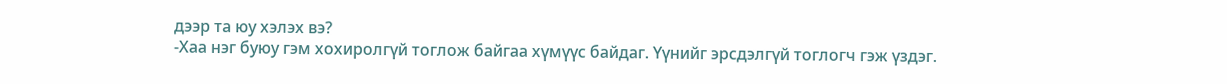дээр та юу хэлэх вэ?
-Хаа нэг буюу гэм хохиролгүй тоглож байгаа хүмүүс байдаг. Үүнийг эрсдэлгүй тоглогч гэж үздэг.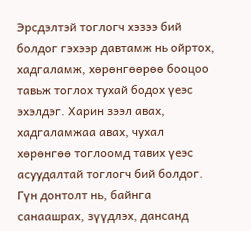Эрсдэлтэй тоглогч хэзээ бий болдог гэхээр давтамж нь ойртох, хадгаламж, хөрөнгөөрөө бооцоо тавьж тоглох тухай бодох үеэс эхэлдэг. Харин зээл авах, хадгаламжаа авах, чухал хөрөнгөө тоглоомд тавих үеэс асуудалтай тоглогч бий болдог. Гүн донтолт нь, байнга санаашрах, зүүдлэх, дансанд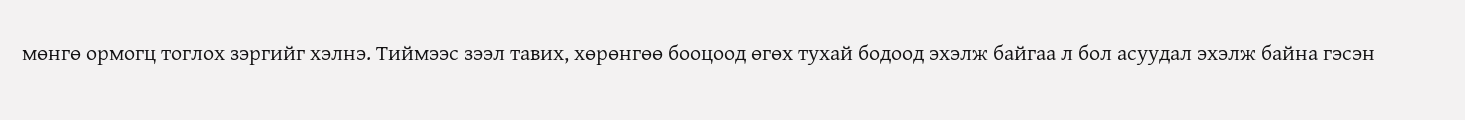мөнгө ормогц тоглох зэргийг хэлнэ. Тиймээс зээл тавих, хөрөнгөө бооцоод өгөх тухай бодоод эхэлж байгаа л бол асуудал эхэлж байна гэсэн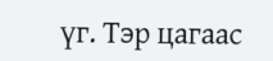үг. Тэр цагаас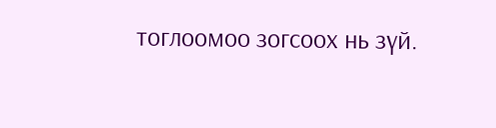тоглоомоо зогсоох нь зүй.